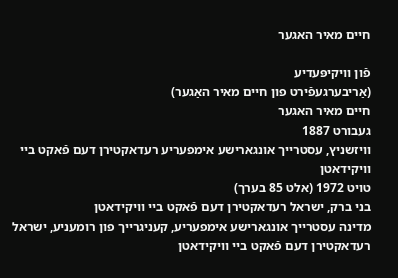חיים מאיר האגער

פֿון װיקיפּעדיע
(אַריבערגעפֿירט פון חיים מאיר האַגער)
חיים מאיר האגער
געבורט 1887
וויזשניץ, עסטרייך אונגארישע אימפעריע רעדאקטירן דעם פֿאקט ביי וויקידאטן
טויט 1972 (אלט 85 בערך)
בני ברק, ישראל רעדאקטירן דעם פֿאקט ביי וויקידאטן
מדינה עסטרייך אונגארישע אימפעריע, קעניגרייך פון רומעניע, ישראל רעדאקטירן דעם פֿאקט ביי וויקידאטן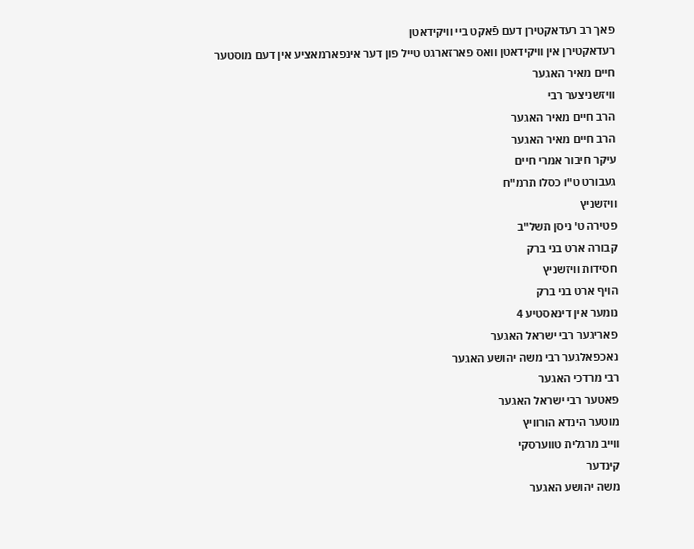פאך רב רעדאקטירן דעם פֿאקט ביי וויקידאטן
רעדאקטירן אין וויקידאטן וואס פארזארגט טייל פון דער אינפארמאציע אין דעם מוסטער
חיים מאיר האגער
וויזשניצער רבי
הרב חיים מאיר האגער
הרב חיים מאיר האגער
עיקר חיבור אמרי חיים
געבורט ט"ו כסלו תרמ"ח
וויזשניץ
פטירה ט' ניסן תשל"ב
קבורה ארט בני ברק
חסידות וויזשניץ
הויף ארט בני ברק
נומער אין דינאסטיע 4
פאריגער רבי ישראל האגער
נאכפאלגער רבי משה יהושע האגער
רבי מרדכי האגער
פאטער רבי ישראל האגער
מוטער הינדא הורוויץ
ווייב מרגלית טווערסקי
קינדער
משה יהושע האגער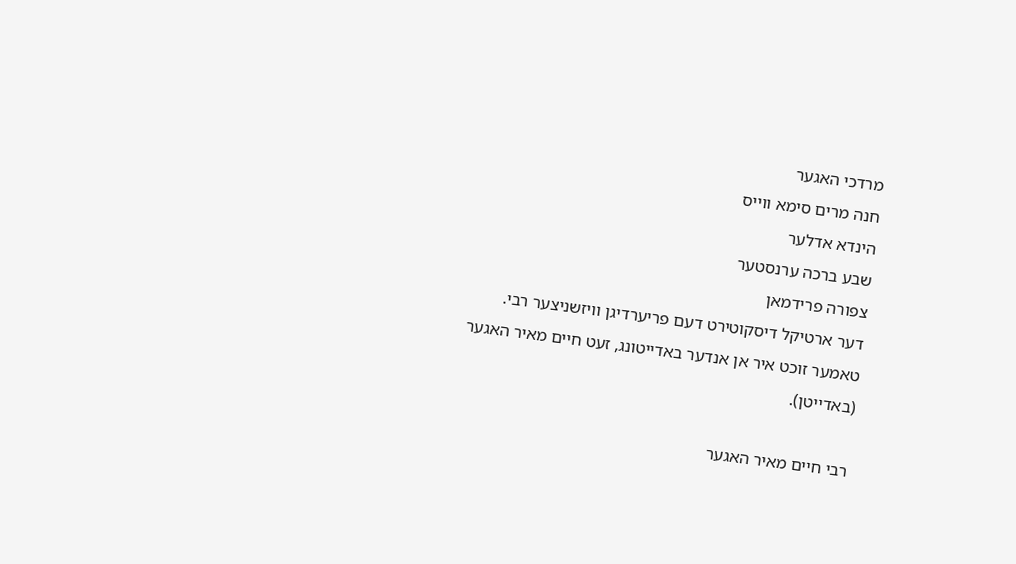מרדכי האגער
חנה מרים סימא ווייס
הינדא אדלער
שבע ברכה ערנסטער
צפורה פרידמאן
דער ארטיקל דיסקוטירט דעם פריערדיגן וויזשניצער רבי. טאמער זוכט איר אן אנדער באדייטונג, זעט חיים מאיר האגער (באדייטן).

רבי חיים מאיר האגער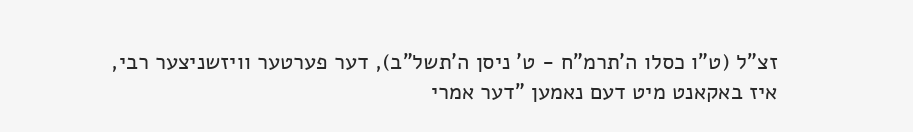זצ"ל (ט"ו כסלו ה'תרמ"ח - ט' ניסן ה'תשל"ב), דער פערטער וויזשניצער רבי, איז באקאנט מיט דעם נאמען "דער אמרי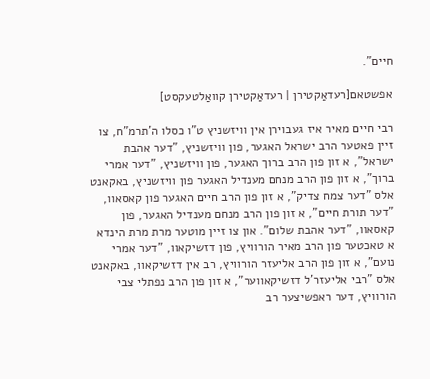חיים".

אפשטאם[רעדאַקטירן | רעדאַקטירן קוואַלטעקסט]

רבי חיים מאיר איז געבוירן אין וויזשניץ ט"ו כסלו ה'תרמ"ח, צו זיין פאטער הרב ישראל האגער, פון וויזשניץ, "דער אהבת ישראל", א זון פון הרב ברוך האגער, פון וויזשניץ, "דער אמרי ברוך", א זון פון הרב מנחם מענדיל האגער פון וויזשניץ, באקאנט אלס "דער צמח צדיק", א זון פון הרב חיים האגער פון קאסאוו, "דער תורת חיים", א זון פון הרב מנחם מענדיל האגער, פון קאסאוו, "דער אהבת שלום". און צו זיין מוטער מרת מרת הינדא א טאכטער פון הרב מאיר הורוויץ, פון דזשיקאוו, "דער אמרי נועם", א זון פון הרב אליעזר הורוויץ, רב אין דזשיקאוו, באקאנט אלס "רבי אליעזר'ל דזשיקאווער", א זון פון הרב נפתלי צבי הורוויץ, דער ראפשיצער רב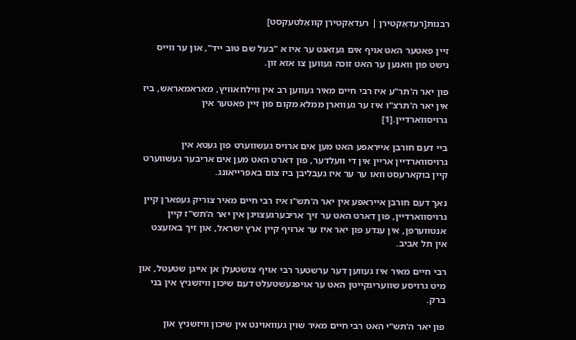רבנות[רעדאַקטירן | רעדאַקטירן קוואַלטעקסט]

זיין פאטער האט אויף אים געזאגט ער איז א "בעל שם טוב ייד", און ער ווייס נישט פון וואנען ער האט זוכה געווען צו אזא זון.

פון יאר ה'תר"ע איז רבי חיים מאיר געווען רב אין ווילחאוויץ, מאראמאראש, ביז אין יאר ה'תרצ"ו איז ער געווארן ממלא מקום פון זיין פאטער אין גרויסווארדיין.[1]

ביי דעם חורבן אייראפע האט מען אים ארויס געשווערט פון געטא אין גרויסווארדיין אריין אין די וועלדער, פון דארט האט מען אים אריבער געשווערט קיין בוקארעסט וואו ער ער איז געבליבן ביז צום באפרייאונג.

נאך דעם חורבן אייראפע אין יאר ה'תש"ו איז רבי חיים מאיר צוריק געפארן קיין גרויסווארדיין, פון דארט האט ער זיך אריבערגעצויגן אין יאר ה'תש"ז קיין אנטווערפן, אין ענדע פון יאר איז ער ארויף קיין ארץ ישראל, און זיך באזעצט אין תל אביב.

רבי חיים מאיר איז געווען דער ערשטער רבי אויף צושטעלן אן אייגן שטעטל, און מיט גרויסע שוועריגקייטן האט ער אויפגעשטעלט דעם שיכון וויזשניץ אין בני ברק.

פון יאר ה'תש"י האט רבי חיים מאיר שוין געוואוינט אין שיכון וויזשניץ און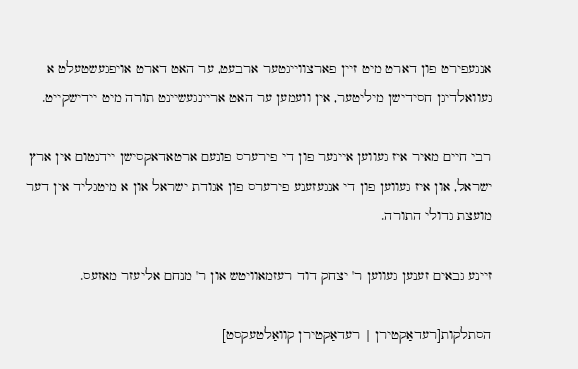אנגעפירט פון דארט מיט זיין פארצווייגטער ארבעט, ער האט דארט אויפגעשטעלט א געוואלדיגן חסידישן מיליטער, אין וועמען ער האט אריינגעשיינט תורה מיט יידישקייט.

רבי חיים מאיר איז געווען איינער פון די פירערס פונעם ארטאדאקסישן יידנטום אין ארץ ישראל, און איז געווען פון די אנגעזענע פירערס פון אגודת ישראל און א מיטגליד אין דער מועצת גדולי התורה.

זיינע גבאים זענען געווען ר' יצחק דוד רעזמאוויטש און ר' מנחם אליעזר מאזעס.

הסתלקות[רעדאַקטירן | רעדאַקטירן קוואַלטעקסט]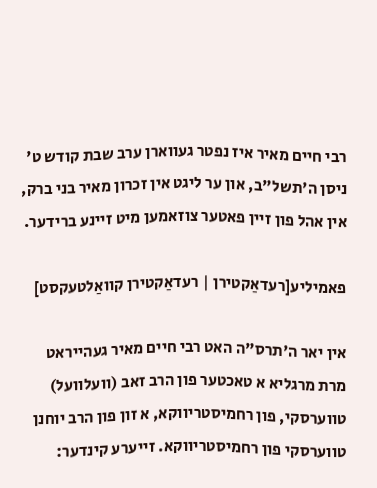רבי חיים מאיר איז נפטר געווארן ערב שבת קודש ט' ניסן ה'תשל"ב, און ער ליגט אין זכרון מאיר בני ברק, אין אהל פון זיין פאטער צוזאמען מיט זיינע ברידער.

פאמיליע[רעדאַקטירן | רעדאַקטירן קוואַלטעקסט]

אין יאר ה'תרס"ה האט רבי חיים מאיר געהייראט מרת מרגליא א טאכטער פון הרב זאב (וועלוועל) טווערסקי, פון רחמיסטריווקא, א זון פון הרב יוחנן טווערסקי פון רחמיסטריווקא. זייערע קינדער: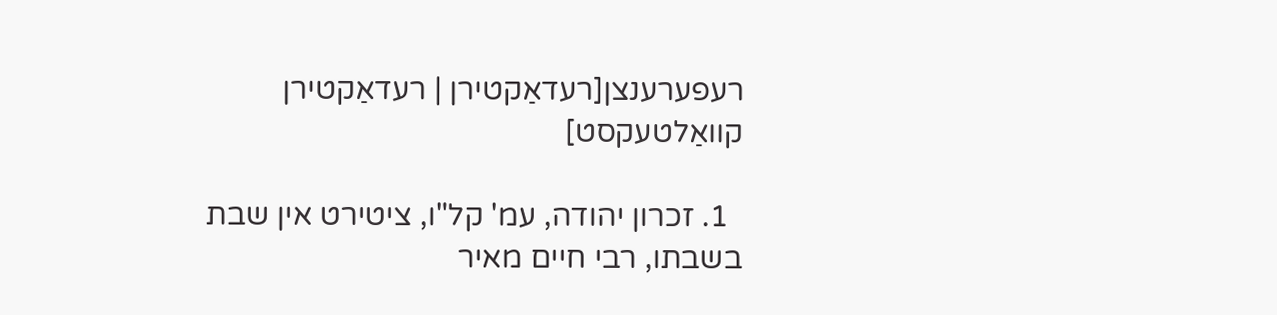רעפערענצן[רעדאַקטירן | רעדאַקטירן קוואַלטעקסט]

  1. זכרון יהודה, עמ' קל"ו, ציטירט אין שבת בשבתו, רבי חיים מאיר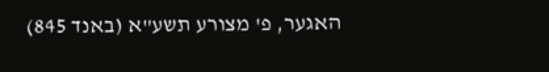האגער, פ' מצורע תשע"א (באנד 845)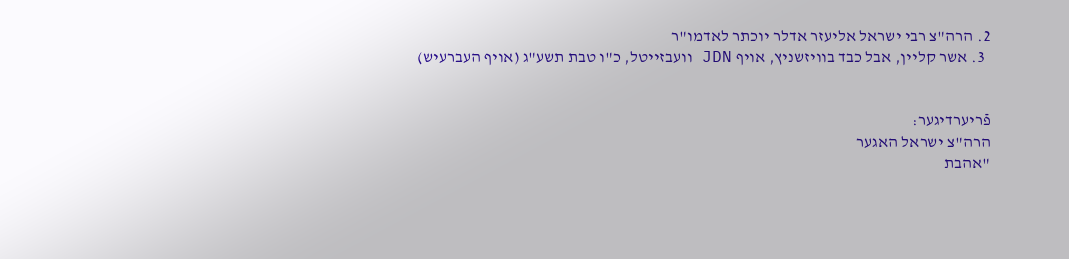2. הרה"צ רבי ישראל אליעזר אדלר יוכתר לאדמו"ר
  3. אשר קליין, אבל כבד בוויזשניץ, אויף JDN וועבזייטל, כ"ו טבת תשע"ג (אויף העברעיש)


פֿריערדיגער:
הרה"צ ישראל האגער
"אהבת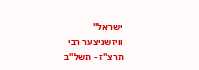ישראל"
וויזשניצער רבי
תרצ"ז - תשל"ב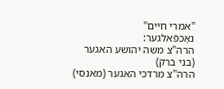"אמרי חיים"
נאָכפֿאלגער:
הרה"צ משה יהושע האגער (בני ברק)
הרה"צ מרדכי האגער (מאנסי)